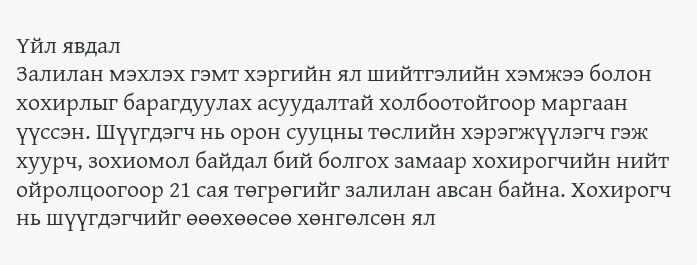Үйл явдал
Залилан мэхлэх гэмт хэргийн ял шийтгэлийн хэмжээ болон хохирлыг барагдуулах асуудалтай холбоотойгоор маргаан үүссэн. Шүүгдэгч нь орон сууцны төслийн хэрэгжүүлэгч гэж хуурч, зохиомол байдал бий болгох замаар хохирогчийн нийт ойролцоогоор 21 сая төгрөгийг залилан авсан байна. Хохирогч нь шүүгдэгчийг өөөхөөсөө хөнгөлсөн ял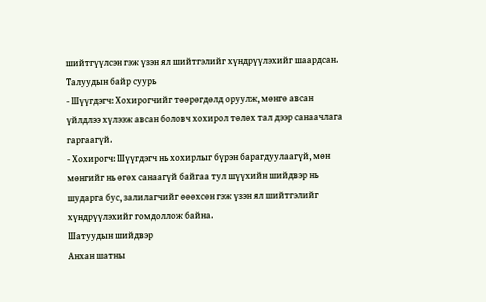шийтгүүлсэн гэж үзэн ял шийтгэлийг хүндрүүлэхийг шаардсан.
Талуудын байр суурь
- Шүүгдэгч: Хохирогчийг төөрөгдөлд оруулж, мөнгө авсан үйлдлээ хүлээж авсан боловч хохирол төлөх тал дээр санаачлага гаргаагүй.
- Хохирогч: Шүүгдэгч нь хохирлыг бүрэн барагдуулаагүй, мөн мөнгийг нь өгөх санаагүй байгаа тул шүүхийн шийдвэр нь шударга бус, залилагчийг өөөхсөн гэж үзэн ял шийтгэлийг хүндрүүлэхийг гомдоллож байна.
Шатуудын шийдвэр
Анхан шатны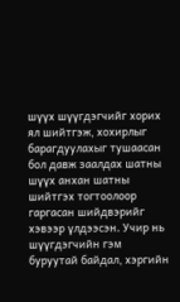шүүх шүүгдэгчийг хорих ял шийтгэж, хохирлыг барагдуулахыг тушаасан бол давж заалдах шатны шүүх анхан шатны шийтгэх тогтоолоор гаргасан шийдвэрийг хэвээр үлдээсэн. Учир нь шүүгдэгчийн гэм буруутай байдал, хэргийн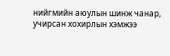нийгмийн аюулын шинж чанар, учирсан хохирлын хэмжээ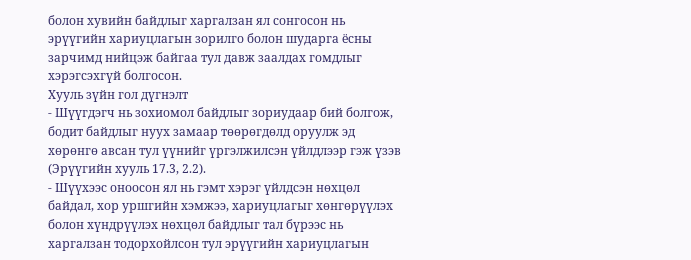болон хувийн байдлыг харгалзан ял сонгосон нь эрүүгийн хариуцлагын зорилго болон шударга ёсны зарчимд нийцэж байгаа тул давж заалдах гомдлыг хэрэгсэхгүй болгосон.
Хууль зүйн гол дүгнэлт
- Шүүгдэгч нь зохиомол байдлыг зориудаар бий болгож, бодит байдлыг нуух замаар төөрөгдөлд оруулж эд хөрөнгө авсан тул үүнийг үргэлжилсэн үйлдлээр гэж үзэв (Эрүүгийн хууль 17.3, 2.2).
- Шүүхээс оноосон ял нь гэмт хэрэг үйлдсэн нөхцөл байдал, хор уршгийн хэмжээ, хариуцлагыг хөнгөрүүлэх болон хүндрүүлэх нөхцөл байдлыг тал бүрээс нь харгалзан тодорхойлсон тул эрүүгийн хариуцлагын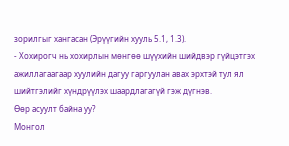зорилгыг хангасан (Эрүүгийн хууль 5.1, 1.3).
- Хохирогч нь хохирлын мөнгөө шүүхийн шийдвэр гүйцэтгэх ажиллагаагаар хуулийн дагуу гаргуулан авах эрхтэй тул ял шийтгэлийг хүндрүүлэх шаардлагагүй гэж дүгнэв.
Өөр асуулт байна уу?
Монгол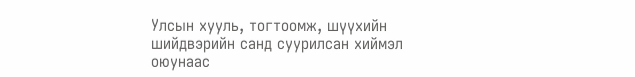Улсын хууль, тогтоомж, шүүхийн шийдвэрийн санд суурилсан хиймэл оюунаас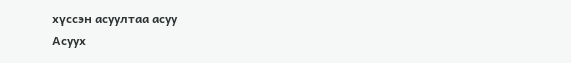хүссэн асуултаа асуу
Асуух